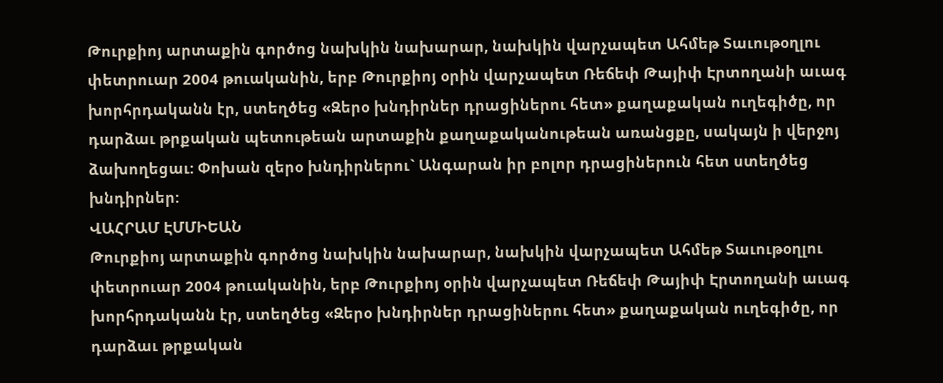Թուրքիոյ արտաքին գործոց նախկին նախարար, նախկին վարչապետ Ահմեթ Տաւութօղլու փետրուար 2004 թուականին, երբ Թուրքիոյ օրին վարչապետ Ռեճեփ Թայիփ Էրտողանի աւագ խորհրդականն էր, ստեղծեց «Զերօ խնդիրներ դրացիներու հետ» քաղաքական ուղեգիծը, որ դարձաւ թրքական պետութեան արտաքին քաղաքականութեան առանցքը, սակայն ի վերջոյ ձախողեցաւ: Փոխան զերօ խնդիրներու` Անգարան իր բոլոր դրացիներուն հետ ստեղծեց խնդիրներ:
ՎԱՀՐԱՄ ԷՄՄԻԵԱՆ
Թուրքիոյ արտաքին գործոց նախկին նախարար, նախկին վարչապետ Ահմեթ Տաւութօղլու փետրուար 2004 թուականին, երբ Թուրքիոյ օրին վարչապետ Ռեճեփ Թայիփ Էրտողանի աւագ խորհրդականն էր, ստեղծեց «Զերօ խնդիրներ դրացիներու հետ» քաղաքական ուղեգիծը, որ դարձաւ թրքական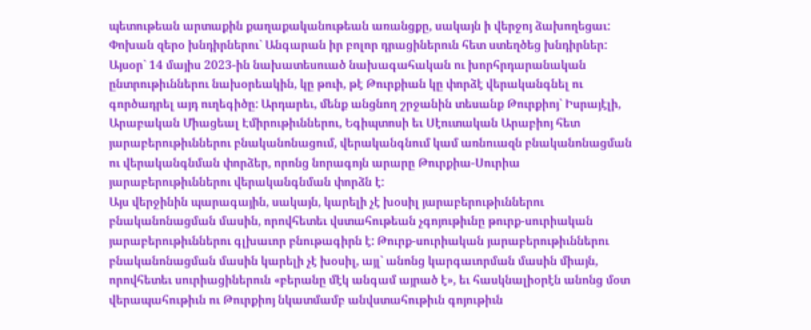պետութեան արտաքին քաղաքականութեան առանցքը, սակայն ի վերջոյ ձախողեցաւ: Փոխան զերօ խնդիրներու` Անգարան իր բոլոր դրացիներուն հետ ստեղծեց խնդիրներ:
Այսօր` 14 մայիս 2023-ին նախատեսուած նախագահական ու խորհրդարանական ընտրութիւններու նախօրեակին, կը թուի, թէ Թուրքիան կը փորձէ վերականգնել ու գործադրել այդ ուղեգիծը: Արդարեւ, մենք անցնող շրջանին տեսանք Թուրքիոյ` Իսրայէլի, Արաբական Միացեալ Էմիրութիւններու, Եգիպտոսի եւ Սէուտական Արաբիոյ հետ յարաբերութիւններու բնականոնացում, վերականգնում կամ առնուազն բնականոնացման ու վերականգնման փորձեր, որոնց նորագոյն արարը Թուրքիա-Սուրիա յարաբերութիւններու վերականգնման փորձն է:
Այս վերջինին պարագային, սակայն, կարելի չէ խօսիլ յարաբերութիւններու բնականոնացման մասին, որովհետեւ վստահութեան չգոյութիւնը թուրք-սուրիական յարաբերութիւններու գլխաւոր բնութագիրն է: Թուրք-սուրիական յարաբերութիւններու բնականոնացման մասին կարելի չէ խօսիլ, այլ` անոնց կարգաւորման մասին միայն, որովհետեւ սուրիացիներուն «բերանը մէկ անգամ այրած է», եւ հասկնալիօրէն անոնց մօտ վերապահութիւն ու Թուրքիոյ նկատմամբ անվստահութիւն գոյութիւն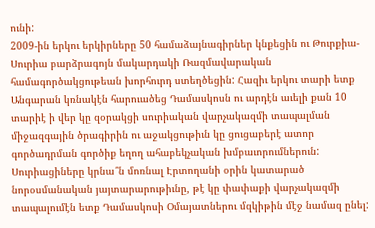ունի:
2009-ին երկու երկիրները 50 համաձայնագիրներ կնքեցին ու Թուրքիա-Սուրիա բարձրագոյն մակարդակի Ռազմավարական համագործակցութեան խորհուրդ ստեղծեցին: Հազիւ երկու տարի ետք Անգարան կռնակէն հարուածեց Դամասկոսն ու արդէն աւելի քան 10 տարիէ ի վեր կը զօրակցի սուրիական վարչակազմի տապալման միջազգային ծրագիրին ու աջակցութիւն կը ցուցաբերէ ատոր գործադրման գործիք եղող ահաբեկչական խմբաւորումներուն: Սուրիացիները կրնա՞ն մոռնալ Էրտողանի օրին կատարած նորօսմանական յայտարարութիւնը, թէ կը փափաքի վարչակազմի տապալումէն ետք Դամասկոսի Օմայատներու մզկիթին մէջ նամազ ընել: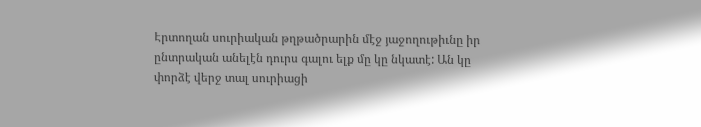Էրտողան սուրիական թղթածրարին մէջ յաջողութիւնը իր ընտրական անելէն դուրս գալու ելք մը կը նկատէ: Ան կը փորձէ վերջ տալ սուրիացի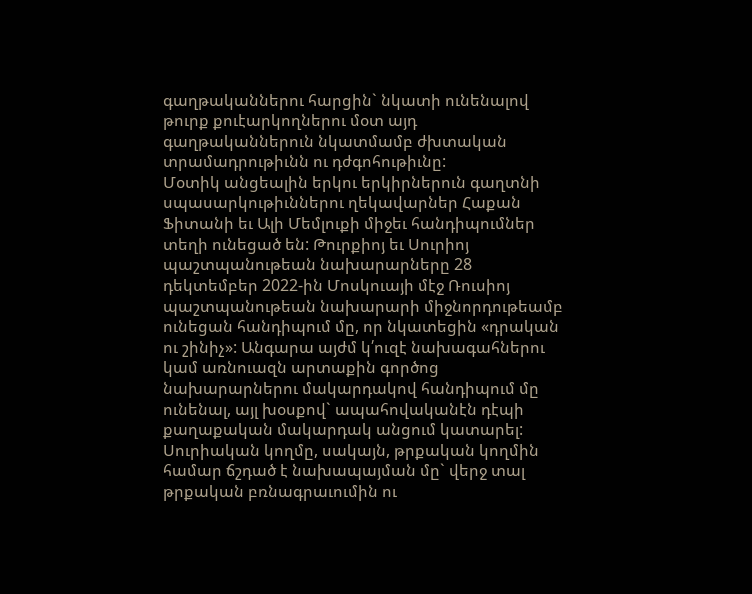գաղթականներու հարցին` նկատի ունենալով թուրք քուէարկողներու մօտ այդ գաղթականներուն նկատմամբ ժխտական տրամադրութիւնն ու դժգոհութիւնը:
Մօտիկ անցեալին երկու երկիրներուն գաղտնի սպասարկութիւններու ղեկավարներ Հաքան Ֆիտանի եւ Ալի Մեմլուքի միջեւ հանդիպումներ տեղի ունեցած են: Թուրքիոյ եւ Սուրիոյ պաշտպանութեան նախարարները 28 դեկտեմբեր 2022-ին Մոսկուայի մէջ Ռուսիոյ պաշտպանութեան նախարարի միջնորդութեամբ ունեցան հանդիպում մը, որ նկատեցին «դրական ու շինիչ»: Անգարա այժմ կ՛ուզէ նախագահներու կամ առնուազն արտաքին գործոց նախարարներու մակարդակով հանդիպում մը ունենալ, այլ խօսքով` ապահովականէն դէպի քաղաքական մակարդակ անցում կատարել: Սուրիական կողմը, սակայն, թրքական կողմին համար ճշդած է նախապայման մը` վերջ տալ թրքական բռնագրաւումին ու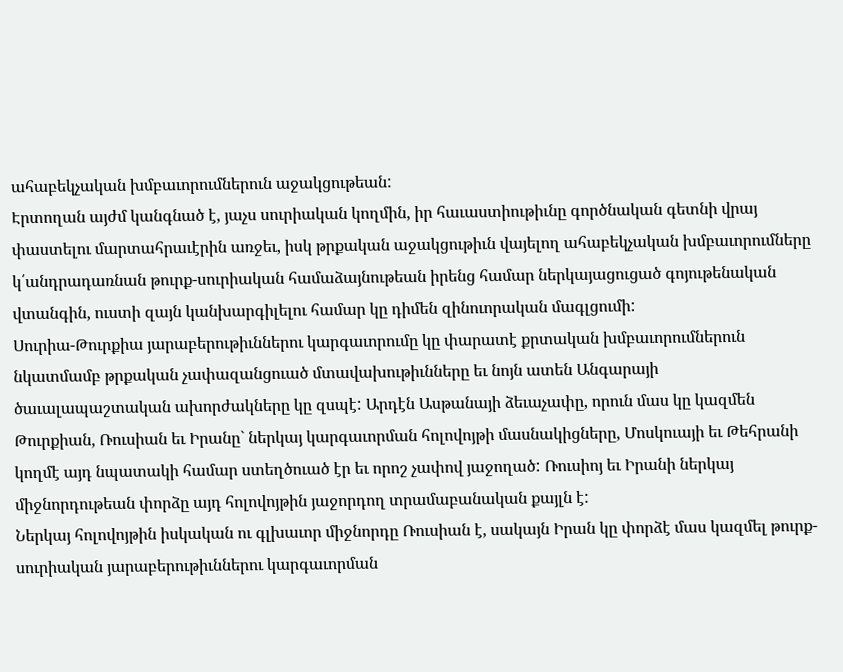ահաբեկչական խմբաւորումներուն աջակցութեան:
Էրտողան այժմ կանգնած է, յաչս սուրիական կողմին, իր հաւաստիութիւնը գործնական գետնի վրայ փաստելու մարտահրաւէրին առջեւ, իսկ թրքական աջակցութիւն վայելող ահաբեկչական խմբաւորումները կ՛անդրադառնան թուրք-սուրիական համաձայնութեան իրենց համար ներկայացուցած գոյութենական վտանգին, ուստի զայն կանխարգիլելու համար կը դիմեն զինուորական մագլցումի:
Սուրիա-Թուրքիա յարաբերութիւններու կարգաւորումը կը փարատէ քրտական խմբաւորումներուն նկատմամբ թրքական չափազանցուած մտավախութիւնները եւ նոյն ատեն Անգարայի ծաւալապաշտական ախորժակները կը զսպէ: Արդէն Ասթանայի ձեւաչափը, որուն մաս կը կազմեն Թուրքիան, Ռուսիան եւ Իրանը` ներկայ կարգաւորման հոլովոյթի մասնակիցները, Մոսկուայի եւ Թեհրանի կողմէ այդ նպատակի համար ստեղծուած էր եւ որոշ չափով յաջողած: Ռուսիոյ եւ Իրանի ներկայ միջնորդութեան փորձը այդ հոլովոյթին յաջորդող տրամաբանական քայլն է:
Ներկայ հոլովոյթին իսկական ու գլխաւոր միջնորդը Ռուսիան է, սակայն Իրան կը փորձէ մաս կազմել թուրք-սուրիական յարաբերութիւններու կարգաւորման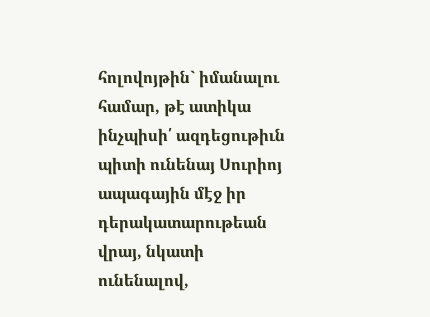հոլովոյթին` իմանալու համար, թէ ատիկա ինչպիսի՛ ազդեցութիւն պիտի ունենայ Սուրիոյ ապագային մէջ իր դերակատարութեան վրայ, նկատի ունենալով,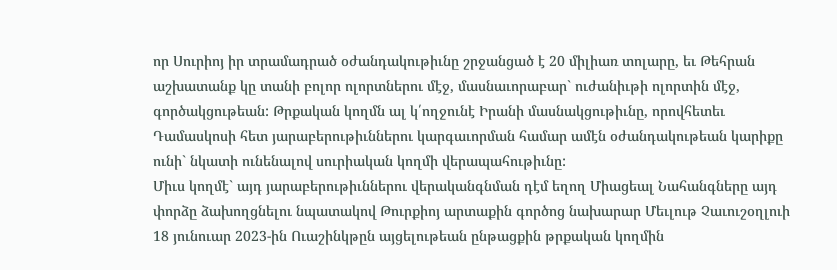որ Սուրիոյ իր տրամադրած օժանդակութիւնը շրջանցած է 20 միլիառ տոլարը, եւ Թեհրան աշխատանք կը տանի բոլոր ոլորտներու մէջ, մասնաւորաբար` ուժանիւթի ոլորտին մէջ, գործակցութեան: Թրքական կողմն ալ կ՛ողջունէ Իրանի մասնակցութիւնը, որովհետեւ Դամասկոսի հետ յարաբերութիւններու կարգաւորման համար ամէն օժանդակութեան կարիքը ունի` նկատի ունենալով սուրիական կողմի վերապահութիւնը:
Միւս կողմէ` այդ յարաբերութիւններու վերականգնման դէմ եղող Միացեալ Նահանգները այդ փորձը ձախողցնելու նպատակով Թուրքիոյ արտաքին գործոց նախարար Մեւլութ Չաւուշօղլուի 18 յունուար 2023-ին Ուաշինկթըն այցելութեան ընթացքին թրքական կողմին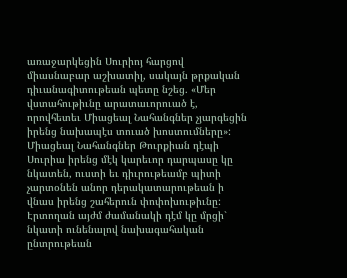առաջարկեցին Սուրիոյ հարցով միասնաբար աշխատիլ, սակայն թրքական դիւանագիտութեան պետը նշեց. «Մեր վստահութիւնը արատաւորուած է, որովհետեւ Միացեալ Նահանգներ չյարգեցին իրենց նախապէս տուած խոստումները»:
Միացեալ Նահանգներ Թուրքիան դէպի Սուրիա իրենց մէկ կարեւոր դարպասը կը նկատեն, ուստի եւ դիւրութեամբ պիտի չարտօնեն անոր դերակատարութեան ի վնաս իրենց շահերուն փոփոխութիւնը:
Էրտողան այժմ ժամանակի դէմ կը մրցի` նկատի ունենալով նախագահական ընտրութեան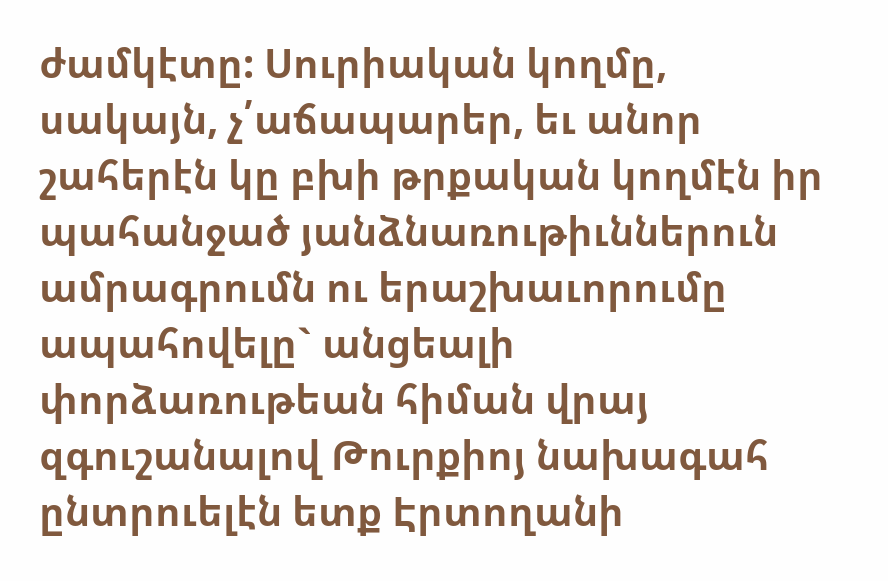ժամկէտը: Սուրիական կողմը, սակայն, չ՛աճապարեր, եւ անոր շահերէն կը բխի թրքական կողմէն իր պահանջած յանձնառութիւններուն ամրագրումն ու երաշխաւորումը ապահովելը` անցեալի փորձառութեան հիման վրայ զգուշանալով Թուրքիոյ նախագահ ընտրուելէն ետք Էրտողանի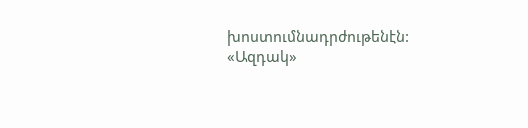խոստումնադրժութենէն:
«Ազդակ»